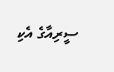ސީރިއާގެ އެކި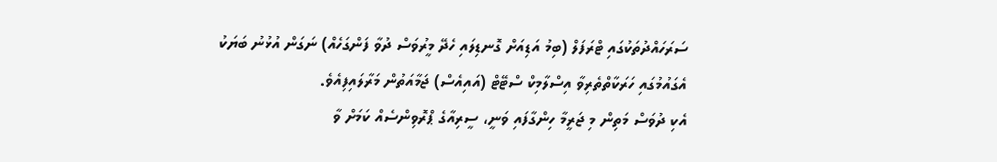ސަރަހައްދުތަކުގައި ޓްރަފަލް (ބިމު އަޑިއަށް ގޮނޑިލައި ހެދޭ މީރުވަސް ދުވާ ފަންގަހެއް) ނަގަން އުޅުނު ބަޔަކު އެގައުމުގައި ހަރަކާތްތެރިވާ އިސްލާމިކް ސްޓޭޓް (އައިއެސް) ޖަމާއަތުން މަރާލައިފިއެވެ.
އެކި ދުވަސް މަތިން މި ޖަރީމާ ހިންގާފައި ވަނީ، ސީރިއާގެ ޕްރޮވިންސެއް ކަމަށް ވާ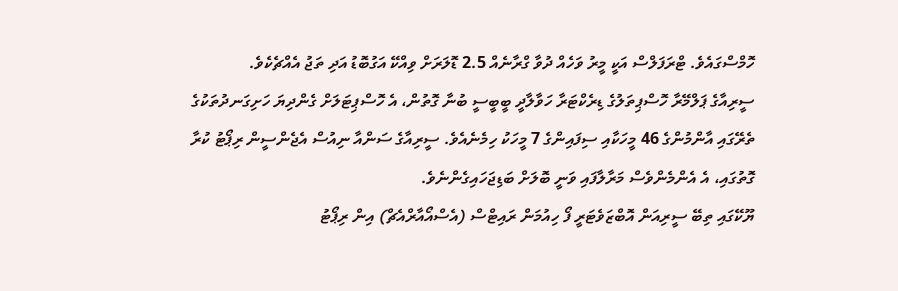ހޮމްސްގައެވެ. ޓްރަފަލްސް އަކީ މީރު ވަހެއް ދުވާ ގްރާނެއް 2.5 ޑޮލަރަށް ވިއްކޭ އަގުބޮޑު އަދި ތަޖު އެއްޗެކެވެ.
ސީރިއާގެ ޕަލްމޭރާ ހޮސްޕިތަލުގެ ޑިރެކްޓަރާ ހަވާލާދީ ބީބީސީ ބުނާ ގޮތުން، އެ ހޮސްޕިޓަލަށް ގެންދިޔަ ހަށިގަނދުތަކުގެ ތެރޭގައި އާންމުންގެ 46 މީހަކާއި ސިފައިންގެ 7 މީހަކު ހިމެނެއެވެ. ސީރިއާގެ ސަންއާ ނިއުސް އެޖެންސީން ރިޕޯޓު ކުރާ ގޮތުގައި، އެ އެންމެންވެސް މަރާލާފައި ވަނީ ބޮލަށް ބަޑިޖަހައިގެންނެވެ.
ޔޫކޭގައި ތިބޭ ސީރިއަން އޮބްޒަވެޓަރީ ފޯ ހިއުމަން ރައިޓްސް (އެސްއޯއާރްއެޗް) އިން ރިޕޯޓު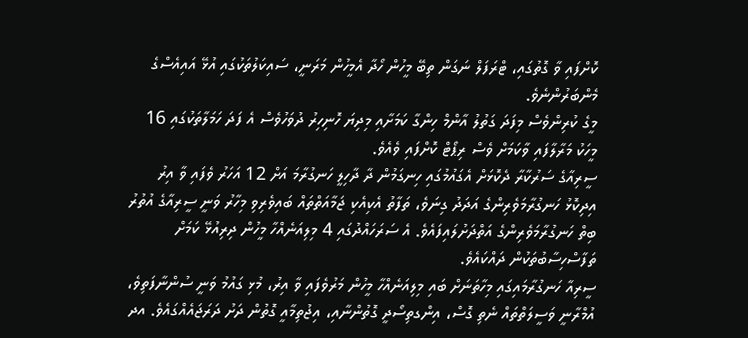ކޮށްފައި ވާ ގޮތުގައި، ޓްރަފަލް ނަގަން ތިބޭ މީހުން ހޯދާ އެމީހުން މަރަނީ، ސައިކަލުތަކުގައި އުޅޭ އައިއެސްގެ މެންބަރުންނެވެ.
މީގެ ކުރިންވެސް މިފަދަ ގަތުލު އާންމް ހިންގާ ކަމަށާއި މިދިޔަ ހޮނިހިރު ދުވަހުވެސް އެ ފަދަ ހަމަލާތަކުގައި 16 މީހަކު މަރާލާފައި ވާކަމަށް ވެސް ރިޕޯޓް ކޮށްފައި ވެއެވެ.
ސީރިއާގެ ސަރުކާރާ ދެކޮޅަށް އެގައުމުގައި ހިނގަމުން ދާ ދާހިލީ ހަނގުރާމަ އަށް 12 އަހަރު ވެފައި ވާ އިރު އިދިކޮޅު ހަނގުރާމަވެރިންގެ އަދަދު ގިނަވެ، ތަފާތު އެކިއެކި ޖަމާއަތްތައް ބައިވެރިވި މިހާރު ވަނީ ސީރިއާގެ އުތުރު ބިތް ހަނގުރާމަވެރިންގެ އަތްދަށުލައިފައެވެ. އެ ސަރަހައްދުގައި 4 މިލިއަނެއްހާ މީހުން ދިރިއުޅޭ ކަމަށް ތަފާސްހިސާބުތަކުން ދައްކައެވެ.
ސީރިއާ ހަނގުރާމައިގައި މިހާތަނަށް ބައި މިލިއަނެއްހާ މީހުން މަރުވެފައި ވާ އިރު، މުޅި ގައުމު ވަނީ ސުންނާފަތިވެ، އުމްރާނީ ވަސީލަތްތައް ނެތި ގޮސް، އިންގތިސޯދީ ގޮތުންނާއި، އިޖުތިމާއީ ގޮތުން ދަށު ދަރަޖައެއްގައެވެ. އދ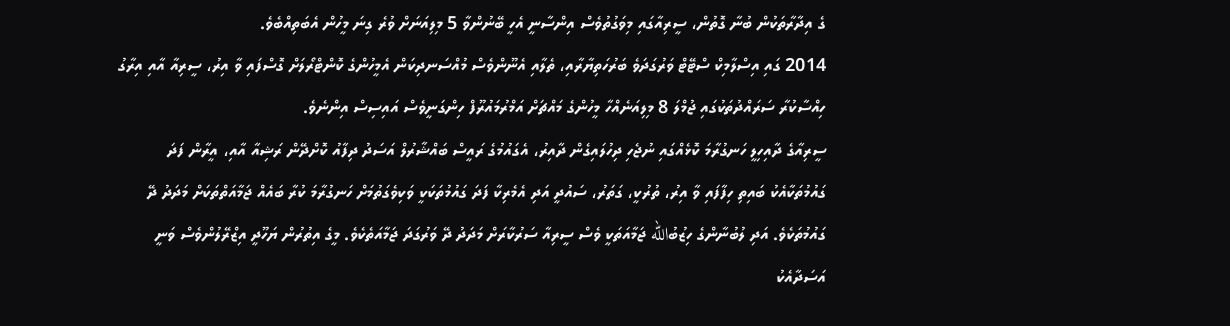ގެ އިދާރާތަކުން ބުނާ ގޮތުން، ސީރިއާގައި މިވަގުތުވެސް އިންސާނީ އެހީ ބޭނުންވާ 5 މިލިއަނަށް ވުރެ ގިނަ މީހުން އެބަތިއްބެވެ.
2014 ގައި އިސްލާމިކް ސްޓޭޓް ވަރުގަދަވެ ބަރުހަތިޔާރާއި، ތެލާއި އެނޫންވެސް މުއްސަނދިކަން އެމީހުންގެ ކޮންޓްރޯލަށް ގޮސްފައި ވާ އިރު، ސީރިއާ އާއި އިރާގު ހިއްސާކުރާ ސަރައްދުތަކުގައި ޖުމްލަ 8 މިލިއަނެއްހާ މީހުންގެ މައްޗަށް އަމްރުމައުރޫފް ހިންގަނީވެސް އައިސިސް އިންނެވެ.
ސީރިއާގެ ދާއިހިލީ ހަނގުރާމަ ކޮޅެއްގައި ނުޖެހި ދިހުލައިގެން ދާއިރު، އެގައުމުގެ ރައީސް ބައްޝާރުލް އަސަދު ދިފާއު ކޮށްދޭން ރަޝިއާ އާއި، އީރާން ފަދަ ގައުމުތަކާއެކު ބައިތި ހިފާފައި ވާ އިރު، ތުރުކީ، ގަތަރު، ސައުދީ އަދި އެމެރިކާ ފަދަ ގައުމުތަކަކީ ވަކިވެގަތުމަށް ހަނގުރާމަ ކުރާ ބައެއް ޖަމާއަތްތަކަށް މަދަދު ދޭ ގައުމުތަކެވެ. އަދި ލުބުނާންގެ ހިޒުބުالله ޖަމާއަތަކީ ވެސް ސީރިއާ ސަރުކާރަށް މަދަދު ދޭ ވަރުގަދަ ޖަމާއަތެކެވެ. މީގެ އިތުރުން ޔަހޫދީ އިޒްރޭލުންވެސް ވަނީ އަސަދާއެކު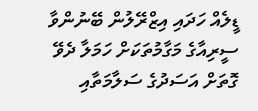ޑީލެއް ހަދައި އިޒްރޭލުން ބޭނުންވާ ސީރިއާގެ މަގާމުތަކަށް ހަމަލާ ދެވޭ ގޮތަށް އަސަދުގެ ސަލާމަތާއި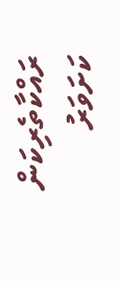ރައްކާތެރިކަން ކަށަވަރު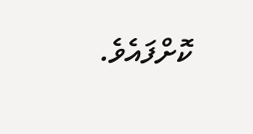ކޮށްފައެވެ.